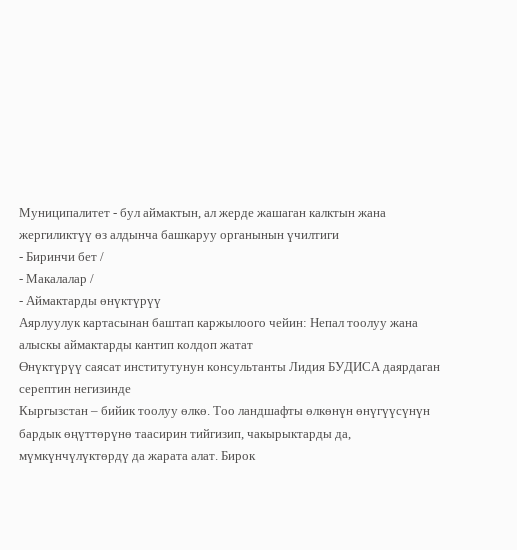Муниципалитет - бул аймактын, ал жерде жашаган калктын жана жергиликтүү өз алдынча башкаруу органынын үчилтиги
- Биринчи бет /
- Макалалар /
- Аймактарды өнүктүрүү
Аярлуулук картасынан баштап каржылоого чейин: Непал тоолуу жана алыскы аймактарды кантип колдоп жатат
Өнүктүрүү саясат институтунун консультанты Лидия БУДИСА даярдаган серептин негизинде
Кыргызстан – бийик тоолуу өлкө. Тоо ландшафты өлкөнүн өнүгүүсүнүн бардык өңүттөрүнө таасирин тийгизип, чакырыктарды да, мүмкүнчүлүктөрдү да жарата алат. Бирок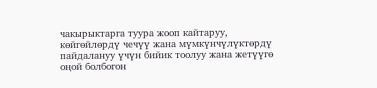чакырыктарга туура жооп кайтаруу, көйгөйлөрдү чечүү жана мүмкүнчүлүктөрдү пайдалануу үчүн бийик тоолуу жана жетүүгө оңой болбогон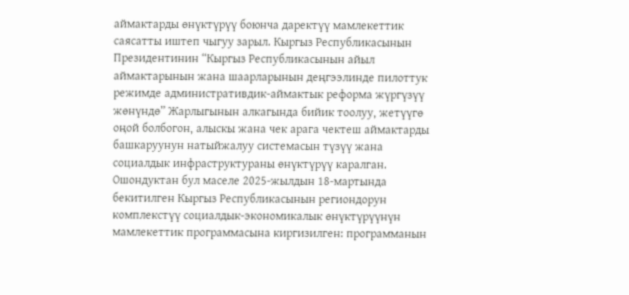аймактарды өнүктүрүү боюнча даректүү мамлекеттик саясатты иштеп чыгуу зарыл. Кыргыз Республикасынын Президентинин “Кыргыз Республикасынын айыл аймактарынын жана шаарларынын деңгээлинде пилоттук режимде административдик-аймактык реформа жүргүзүү жөнүндө” Жарлыгынын алкагында бийик тоолуу, жетүүгө оңой болбогон, алыскы жана чек арага чектеш аймактарды башкаруунун натыйжалуу системасын түзүү жана социалдык инфраструктураны өнүктүрүү каралган. Ошондуктан бул маселе 2025-жылдын 18-мартында бекитилген Кыргыз Республикасынын региондорун комплекстүү социалдык-экономикалык өнүктүрүүнүн мамлекеттик программасына киргизилген: программанын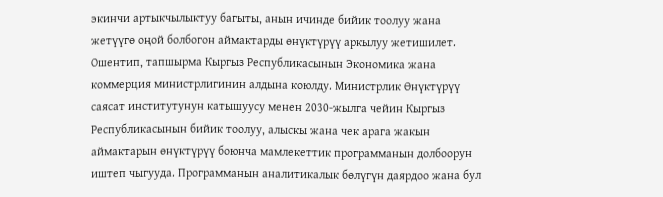экинчи артыкчылыктуу багыты, анын ичинде бийик тоолуу жана жетүүгө оңой болбогон аймактарды өнүктүрүү аркылуу жетишилет.
Ошентип, тапшырма Кыргыз Республикасынын Экономика жана коммерция министрлигинин алдына коюлду. Министрлик Өнүктүрүү саясат институтунун катышуусу менен 2030-жылга чейин Кыргыз Республикасынын бийик тоолуу, алыскы жана чек арага жакын аймактарын өнүктүрүү боюнча мамлекеттик программанын долбоорун иштеп чыгууда. Программанын аналитикалык бөлүгүн даярдоо жана бул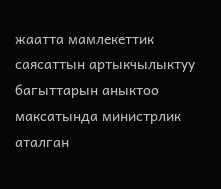жаатта мамлекеттик саясаттын артыкчылыктуу багыттарын аныктоо максатында министрлик аталган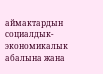аймактардын социалдык-экономикалык абалына жана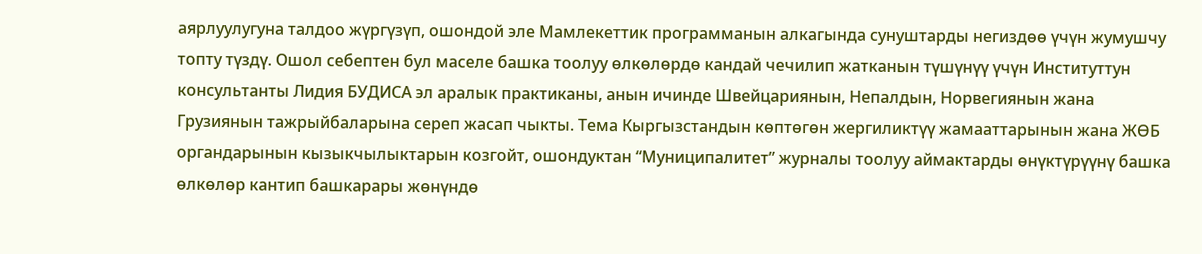аярлуулугуна талдоо жүргүзүп, ошондой эле Мамлекеттик программанын алкагында сунуштарды негиздөө үчүн жумушчу топту түздү. Ошол себептен бул маселе башка тоолуу өлкөлөрдө кандай чечилип жатканын түшүнүү үчүн Институттун консультанты Лидия БУДИСА эл аралык практиканы, анын ичинде Швейцариянын, Непалдын, Норвегиянын жана Грузиянын тажрыйбаларына сереп жасап чыкты. Тема Кыргызстандын көптөгөн жергиликтүү жамааттарынын жана ЖӨБ органдарынын кызыкчылыктарын козгойт, ошондуктан “Муниципалитет” журналы тоолуу аймактарды өнүктүрүүнү башка өлкөлөр кантип башкарары жөнүндө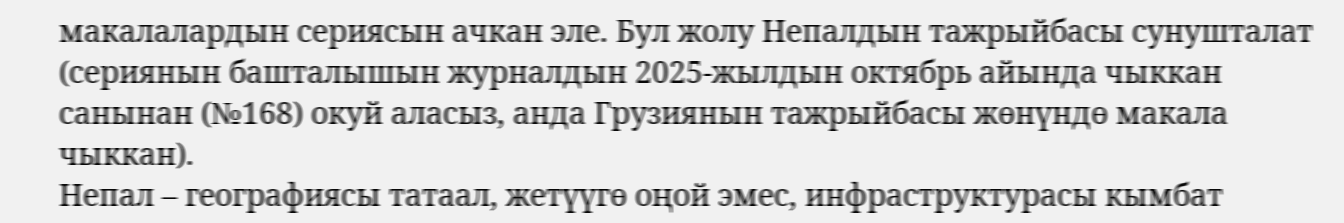макалалардын сериясын ачкан эле. Бул жолу Непалдын тажрыйбасы сунушталат (сериянын башталышын журналдын 2025-жылдын октябрь айында чыккан санынан (№168) окуй аласыз, анда Грузиянын тажрыйбасы жөнүндө макала чыккан).
Непал – географиясы татаал, жетүүгө оңой эмес, инфраструктурасы кымбат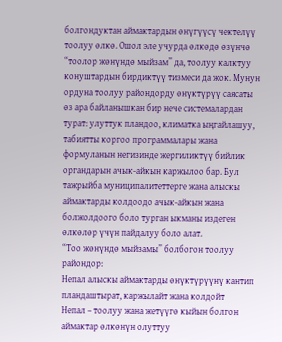болгондуктан аймактардын өнүгүүсү чектелүү тоолуу өлкө. Ошол эле учурда өлкөдө өзүнчө “тоолор жөнүндө мыйзам” да, тоолуу калктуу конуштардын бирдиктүү тизмеси да жок. Мунун ордуна тоолуу райондорду өнүктүрүү саясаты өз ара байланышкан бир нече системалардан турат: улуттук пландоо, климатка ыңгайлашуу, табиятты коргоо программалары жана формуланын негизинде жергиликтүү бийлик органдарын ачык-айкын каржылоо бар. Бул тажрыйба муниципалитеттерге жана алыскы аймактарды колдоодо ачык-айкын жана болжолдоого боло турган ыкманы издеген өлкөлөр үчүн пайдалуу боло алат.
“Тоо жөнүндө мыйзамы” болбогон тоолуу райондор:
Непал алыскы аймактарды өнүктүрүүнү кантип пландаштырат, каржылайт жана колдойт
Непал – тоолуу жана жетүүгө кыйын болгон аймактар өлкөнүн олуттуу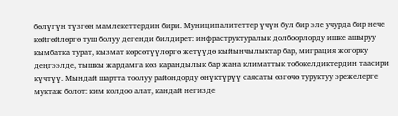бөлүгүн түзгөн мамлекеттердин бири. Муниципалитеттер үчүн бул бир эле учурда бир нече көйгөйлөргө туш болуу дегенди билдирет: инфраструктуралык долбоорлорду ишке ашыруу кымбатка турат, кызмат көрсөтүүлөргө жетүүдө кыйынчылыктар бар, миграция жогорку деңгээлде, тышкы жардамга көз карандылык бар жана климаттык тобокелдиктердин таасири күчтүү. Мындай шартта тоолуу райондорду өнүктүрүү саясаты өзгөчө туруктуу эрежелерге муктаж болот: ким колдоо алат, кандай негизде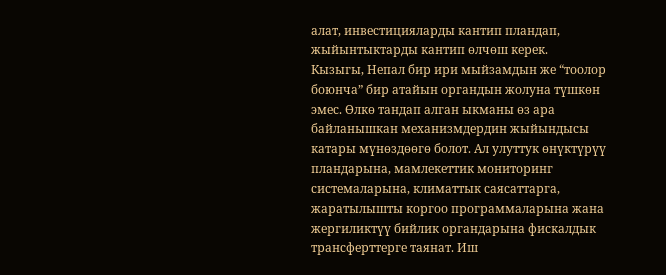алат, инвестицияларды кантип пландап, жыйынтыктарды кантип өлчөш керек.
Кызыгы, Непал бир ири мыйзамдын же “тоолор боюнча” бир атайын органдын жолуна түшкөн эмес. Өлкө тандап алган ыкманы өз ара байланышкан механизмдердин жыйындысы катары мүнөздөөгө болот. Ал улуттук өнүктүрүү пландарына, мамлекеттик мониторинг системаларына, климаттык саясаттарга, жаратылышты коргоо программаларына жана жергиликтүү бийлик органдарына фискалдык трансферттерге таянат. Иш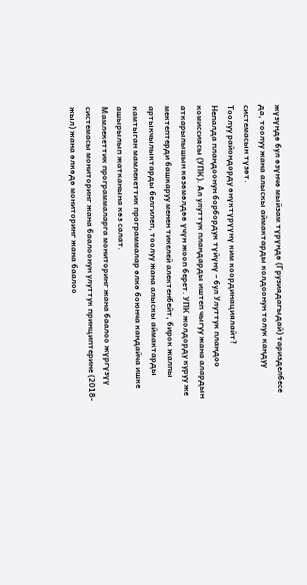жүзүндө бул өзүнчө мыйзам түрүндө (Грузиядагыдай) таризделбесе да, тоолуу жана алыскы аймактарды колдоонун толук кандуу системасын түзөт.
Тоолуу райондорду өнүктүрүүнү ким координациялайт?
Непалда пландоонун борбордук түйүнү – бул Улуттук пландоо комиссиясы (УПК). Ал улуттук пландарды иштеп чыгуу жана алардын аткарылышын көзөмөлдөө үчүн жооп берет. УПК жолдорду куруу же мектептерди башкаруу менен тикелей алектенбейт, бирок жалпы артыкчылыктарды белгилеп, тоолуу жана алыскы аймактарды камтыган мамлекеттик программалар өлкө боюнча кандайча ишке ашырылып жатканына көз салат.
Мамлекеттик программаларга мониторинг жана баалоо жүргүзүү системасы мониторинг жана баалоонун улуттук принциптерине (2018-жыл) жана өлкөдө мониторинг жана баалоо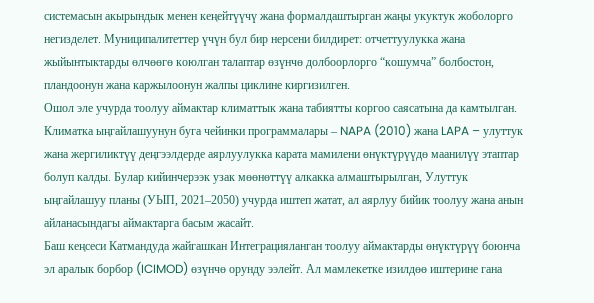системасын акырындык менен кеңейтүүчү жана формалдаштырган жаңы укуктук жоболорго негизделет. Муниципалитеттер үчүн бул бир нерсени билдирет: отчеттуулукка жана жыйынтыктарды өлчөөгө коюлган талаптар өзүнчө долбоорлорго “кошумча” болбостон, пландоонун жана каржылоонун жалпы циклине киргизилген.
Ошол эле учурда тоолуу аймактар климаттык жана табиятты коргоо саясатына да камтылган. Климатка ыңгайлашуунун буга чейинки программалары – NAPA (2010) жана LAPA – улуттук жана жергиликтүү деңгээлдерде аярлуулукка карата мамилени өнүктүрүүдө маанилүү этаптар болуп калды. Булар кийинчерээк узак мөөнөттүү алкакка алмаштырылган, Улуттук ыңгайлашуу планы (УЫП, 2021–2050) учурда иштеп жатат, ал аярлуу бийик тоолуу жана анын айланасындагы аймактарга басым жасайт.
Баш кеңсеси Катмандуда жайгашкан Интеграцияланган тоолуу аймактарды өнүктүрүү боюнча эл аралык борбор (ICIMOD) өзүнчө орунду ээлейт. Ал мамлекетке изилдөө иштерине гана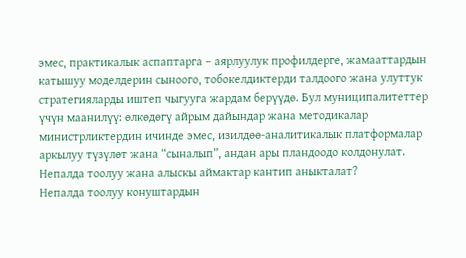эмес, практикалык аспаптарга – аярлуулук профилдерге, жамааттардын катышуу моделдерин сыноого, тобокелдиктерди талдоого жана улуттук стратегияларды иштеп чыгууга жардам берүүдө. Бул муниципалитеттер үчүн маанилүү: өлкөдөгү айрым дайындар жана методикалар министрликтердин ичинде эмес, изилдөө-аналитикалык платформалар аркылуу түзүлөт жана “сыналып”, андан ары пландоодо колдонулат.
Непалда тоолуу жана алыскы аймактар кантип аныкталат?
Непалда тоолуу конуштардын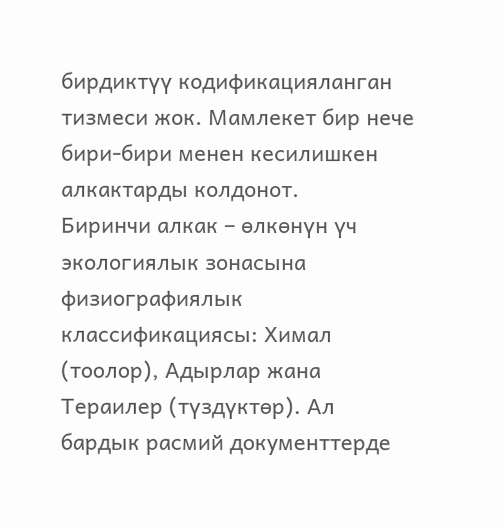бирдиктүү кодификацияланган тизмеси жок. Мамлекет бир нече бири-бири менен кесилишкен алкактарды колдонот.
Биринчи алкак – өлкөнүн үч экологиялык зонасына физиографиялык классификациясы: Химал (тоолор), Адырлар жана Тераилер (түздүктөр). Ал бардык расмий документтерде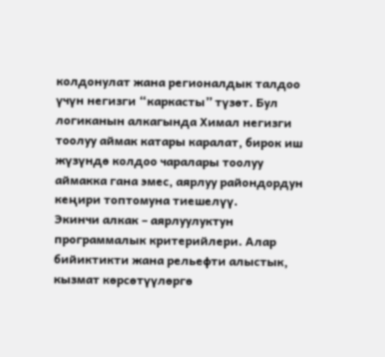колдонулат жана регионалдык талдоо үчүн негизги “каркасты” түзөт. Бул логиканын алкагында Химал негизги тоолуу аймак катары каралат, бирок иш жүзүндө колдоо чаралары тоолуу аймакка гана эмес, аярлуу райондордун кеңири топтомуна тиешелүү.
Экинчи алкак – аярлуулуктун программалык критерийлери. Алар бийиктикти жана рельефти алыстык, кызмат көрсөтүүлөргө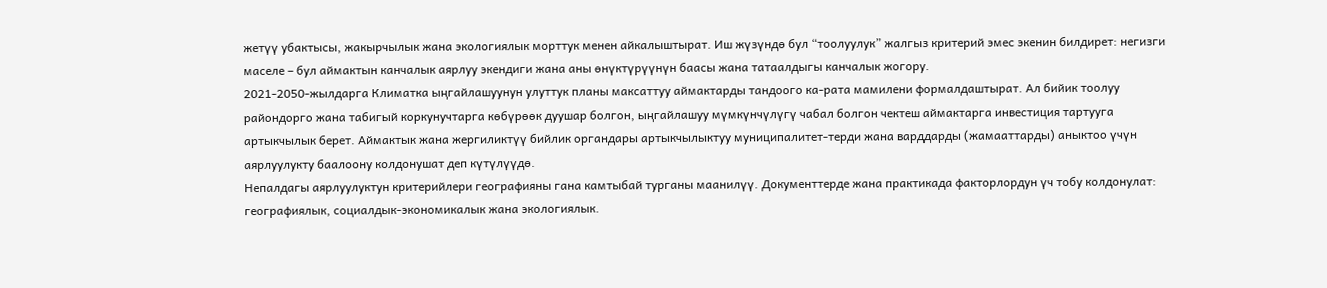жетүү убактысы, жакырчылык жана экологиялык морттук менен айкалыштырат. Иш жүзүндө бул “тоолуулук” жалгыз критерий эмес экенин билдирет: негизги маселе – бул аймактын канчалык аярлуу экендиги жана аны өнүктүрүүнүн баасы жана татаалдыгы канчалык жогору.
2021-2050-жылдарга Климатка ыңгайлашуунун улуттук планы максаттуу аймактарды тандоого ка-рата мамилени формалдаштырат. Ал бийик тоолуу райондорго жана табигый коркунучтарга көбүрөөк дуушар болгон, ыңгайлашуу мүмкүнчүлүгү чабал болгон чектеш аймактарга инвестиция тартууга артыкчылык берет. Аймактык жана жергиликтүү бийлик органдары артыкчылыктуу муниципалитет-терди жана варддарды (жамааттарды) аныктоо үчүн аярлуулукту баалоону колдонушат деп күтүлүүдө.
Непалдагы аярлуулуктун критерийлери географияны гана камтыбай турганы маанилүү. Документтерде жана практикада факторлордун үч тобу колдонулат: географиялык, социалдык-экономикалык жана экологиялык.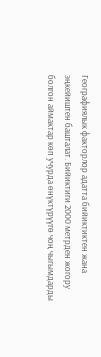Географиялык факторлор адатта бийиктиктен жана эңкейиштен башталат. Бийиктиги 2000 метрден жогору болгон аймактар көп учурда өнүктүрүүгө чоң чыгымдарды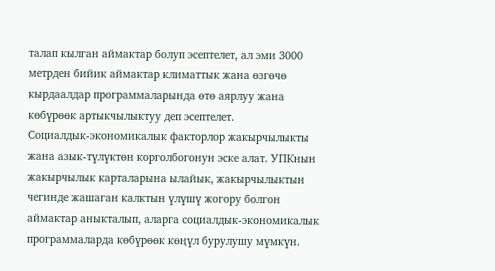талап кылган аймактар болуп эсептелет, ал эми 3000 метрден бийик аймактар климаттык жана өзгөчө кырдаалдар программаларында өтө аярлуу жана көбүрөөк артыкчылыктуу деп эсептелет.
Социалдык-экономикалык факторлор жакырчылыкты жана азык-түлүктөн корголбогонун эске алат. УПКнын жакырчылык карталарына ылайык, жакырчылыктын чегинде жашаган калктын үлүшү жогору болгон аймактар аныкталып, аларга социалдык-экономикалык программаларда көбүрөөк көңүл бурулушу мүмкүн.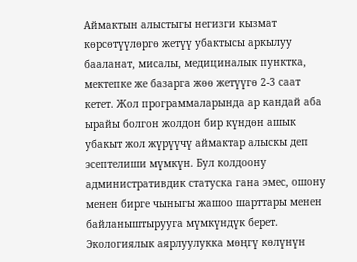Аймактын алыстыгы негизги кызмат көрсөтүүлөргө жетүү убактысы аркылуу бааланат, мисалы, медициналык пунктка, мектепке же базарга жөө жетүүгө 2-3 саат кетет. Жол программаларында ар кандай аба ырайы болгон жолдон бир күндөн ашык убакыт жол жүрүүчү аймактар алыскы деп эсептелиши мүмкүн. Бул колдоону административдик статуска гана эмес, ошону менен бирге чыныгы жашоо шарттары менен байланыштырууга мүмкүндүк берет.
Экологиялык аярлуулукка мөңгү көлүнүн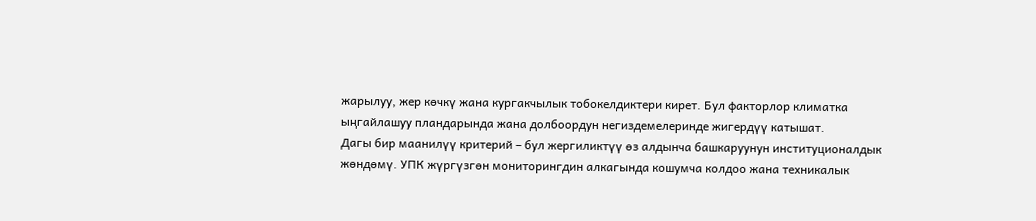жарылуу, жер көчкү жана кургакчылык тобокелдиктери кирет. Бул факторлор климатка ыңгайлашуу пландарында жана долбоордун негиздемелеринде жигердүү катышат.
Дагы бир маанилүү критерий – бул жергиликтүү өз алдынча башкаруунун институционалдык жөндөмү. УПК жүргүзгөн мониторингдин алкагында кошумча колдоо жана техникалык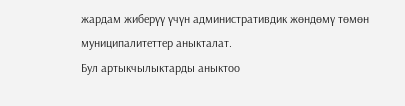жардам жиберүү үчүн административдик жөндөмү төмөн муниципалитеттер аныкталат.
Бул артыкчылыктарды аныктоо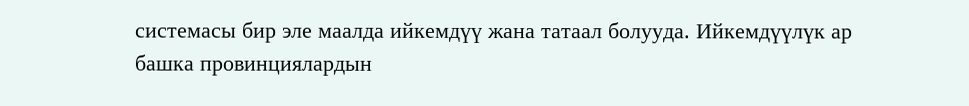системасы бир эле маалда ийкемдүү жана татаал болууда. Ийкемдүүлүк ар башка провинциялардын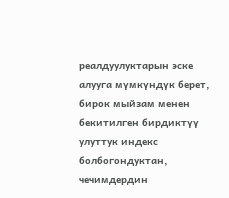реалдуулуктарын эске алууга мүмкүндүк берет, бирок мыйзам менен бекитилген бирдиктүү улуттук индекс болбогондуктан, чечимдердин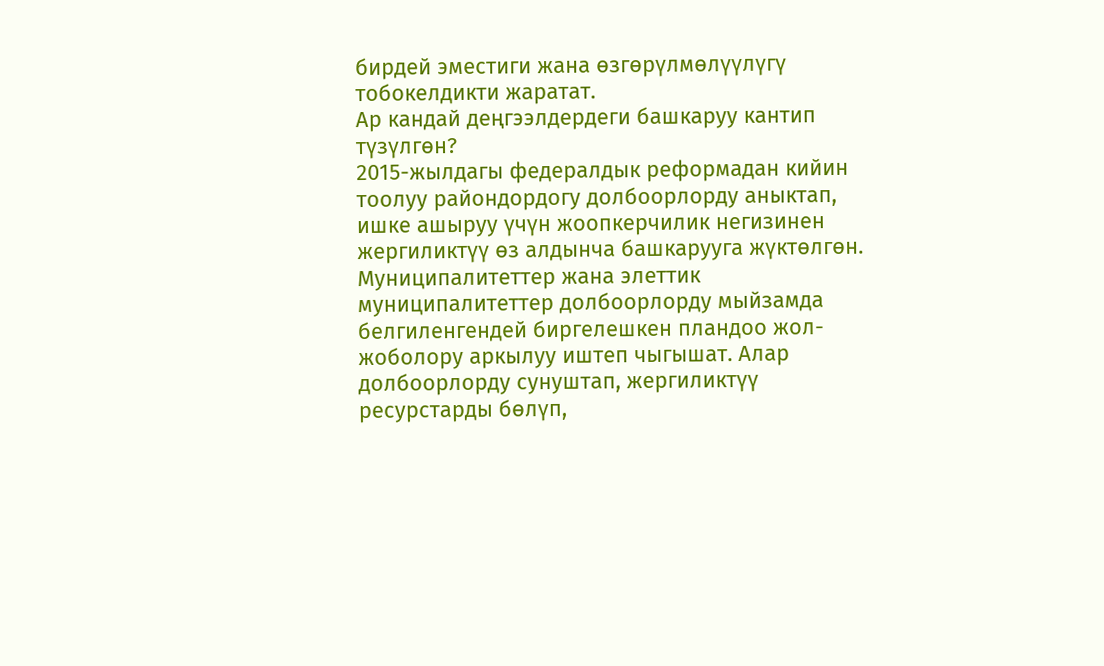бирдей эместиги жана өзгөрүлмөлүүлүгү тобокелдикти жаратат.
Ар кандай деңгээлдердеги башкаруу кантип түзүлгөн?
2015-жылдагы федералдык реформадан кийин тоолуу райондордогу долбоорлорду аныктап, ишке ашыруу үчүн жоопкерчилик негизинен жергиликтүү өз алдынча башкарууга жүктөлгөн. Муниципалитеттер жана элеттик муниципалитеттер долбоорлорду мыйзамда белгиленгендей биргелешкен пландоо жол-жоболору аркылуу иштеп чыгышат. Алар долбоорлорду сунуштап, жергиликтүү ресурстарды бөлүп,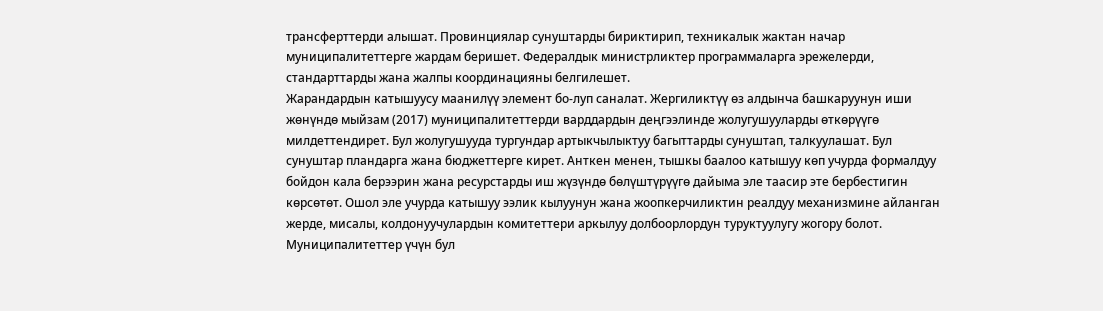трансферттерди алышат. Провинциялар сунуштарды бириктирип, техникалык жактан начар муниципалитеттерге жардам беришет. Федералдык министрликтер программаларга эрежелерди, стандарттарды жана жалпы координацияны белгилешет.
Жарандардын катышуусу маанилүү элемент бо-луп саналат. Жергиликтүү өз алдынча башкаруунун иши жөнүндө мыйзам (2017) муниципалитеттерди варддардын деңгээлинде жолугушууларды өткөрүүгө милдеттендирет. Бул жолугушууда тургундар артыкчылыктуу багыттарды сунуштап, талкуулашат. Бул сунуштар пландарга жана бюджеттерге кирет. Анткен менен, тышкы баалоо катышуу көп учурда формалдуу бойдон кала берээрин жана ресурстарды иш жүзүндө бөлүштүрүүгө дайыма эле таасир эте бербестигин көрсөтөт. Ошол эле учурда катышуу ээлик кылуунун жана жоопкерчиликтин реалдуу механизмине айланган жерде, мисалы, колдонуучулардын комитеттери аркылуу долбоорлордун туруктуулугу жогору болот.
Муниципалитеттер үчүн бул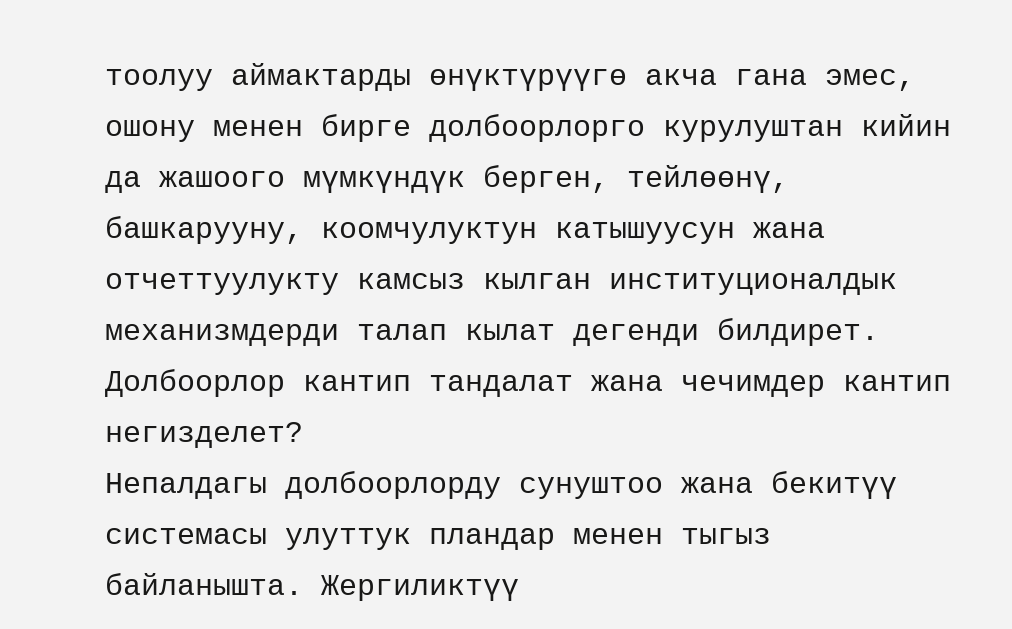тоолуу аймактарды өнүктүрүүгө акча гана эмес, ошону менен бирге долбоорлорго курулуштан кийин да жашоого мүмкүндүк берген, тейлөөнү, башкарууну, коомчулуктун катышуусун жана отчеттуулукту камсыз кылган институционалдык механизмдерди талап кылат дегенди билдирет.
Долбоорлор кантип тандалат жана чечимдер кантип негизделет?
Непалдагы долбоорлорду сунуштоо жана бекитүү системасы улуттук пландар менен тыгыз байланышта. Жергиликтүү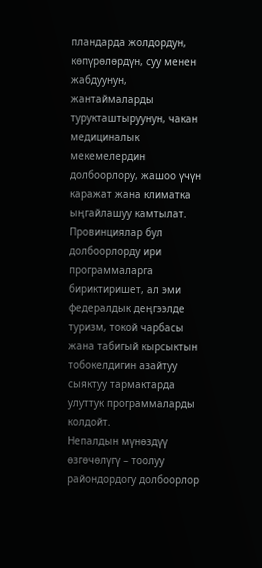пландарда жолдордун, көпүрөлөрдүн, суу менен жабдуунун, жантаймаларды турукташтыруунун, чакан медициналык мекемелердин долбоорлору, жашоо үчүн каражат жана климатка ыңгайлашуу камтылат. Провинциялар бул долбоорлорду ири программаларга бириктиришет, ал эми федералдык деңгээлде туризм, токой чарбасы жана табигый кырсыктын тобокелдигин азайтуу сыяктуу тармактарда улуттук программаларды колдойт.
Непалдын мүнөздүү өзгөчөлүгү – тоолуу райондордогу долбоорлор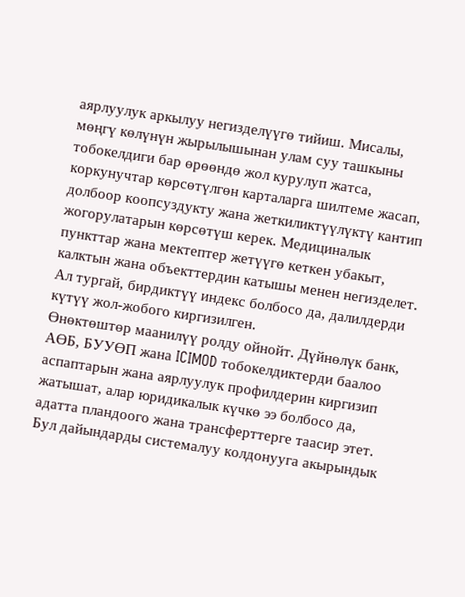аярлуулук аркылуу негизделүүгө тийиш. Мисалы, мөңгү көлүнүн жырылышынан улам суу ташкыны тобокелдиги бар өрөөндө жол курулуп жатса, коркунучтар көрсөтүлгөн карталарга шилтеме жасап, долбоор коопсуздукту жана жеткиликтүүлүктү кантип жогорулатарын көрсөтүш керек. Медициналык пункттар жана мектептер жетүүгө кеткен убакыт, калктын жана объекттердин катышы менен негизделет. Ал тургай, бирдиктүү индекс болбосо да, далилдерди күтүү жол-жобого киргизилген.
Өнөктөштөр маанилүү ролду ойнойт. Дүйнөлүк банк, АӨБ, БУУӨП жана ICIMOD тобокелдиктерди баалоо аспаптарын жана аярлуулук профилдерин киргизип жатышат, алар юридикалык күчкө ээ болбосо да, адатта пландоого жана трансферттерге таасир этет. Бул дайындарды системалуу колдонууга акырындык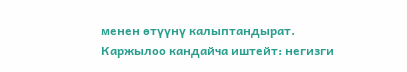менен өтүүнү калыптандырат.
Каржылоо кандайча иштейт: негизги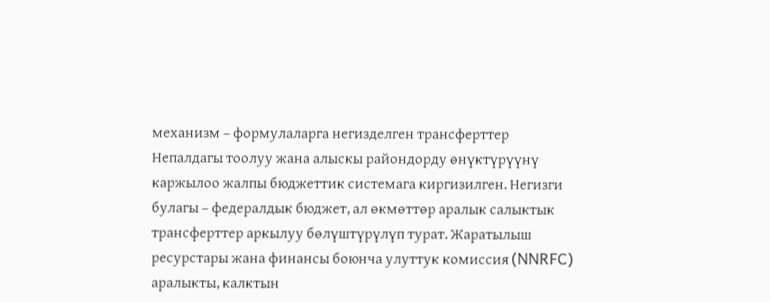механизм – формулаларга негизделген трансферттер
Непалдагы тоолуу жана алыскы райондорду өнүктүрүүнү каржылоо жалпы бюджеттик системага киргизилген. Негизги булагы – федералдык бюджет, ал өкмөттөр аралык салыктык трансферттер аркылуу бөлүштүрүлүп турат. Жаратылыш ресурстары жана финансы боюнча улуттук комиссия (NNRFC) аралыкты, калктын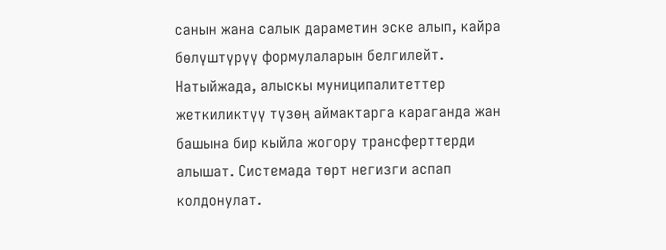санын жана салык дараметин эске алып, кайра бөлүштүрүү формулаларын белгилейт. Натыйжада, алыскы муниципалитеттер жеткиликтүү түзөң аймактарга караганда жан башына бир кыйла жогору трансферттерди алышат. Системада төрт негизги аспап колдонулат.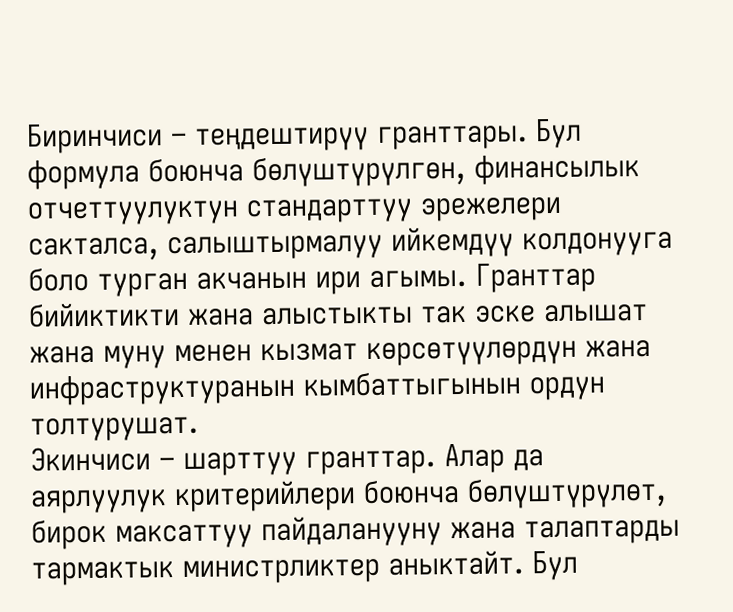Биринчиси – теңдештирүү гранттары. Бул формула боюнча бөлүштүрүлгөн, финансылык отчеттуулуктун стандарттуу эрежелери сакталса, салыштырмалуу ийкемдүү колдонууга боло турган акчанын ири агымы. Гранттар бийиктикти жана алыстыкты так эске алышат жана муну менен кызмат көрсөтүүлөрдүн жана инфраструктуранын кымбаттыгынын ордун толтурушат.
Экинчиси – шарттуу гранттар. Алар да аярлуулук критерийлери боюнча бөлүштүрүлөт, бирок максаттуу пайдаланууну жана талаптарды тармактык министрликтер аныктайт. Бул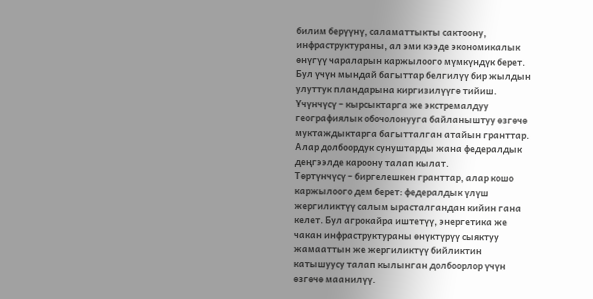билим берүүнү, саламаттыкты сактоону, инфраструктураны, ал эми кээде экономикалык өнүгүү чараларын каржылоого мүмкүндүк берет. Бул үчүн мындай багыттар белгилүү бир жылдын улуттук пландарына киргизилүүгө тийиш.
Үчүнчүсү – кырсыктарга же экстремалдуу географиялык обочолонууга байланыштуу өзгөчө муктаждыктарга багытталган атайын гранттар. Алар долбоордук сунуштарды жана федералдык деңгээлде кароону талап кылат.
Төртүнчүсү – биргелешкен гранттар, алар кошо каржылоого дем берет: федералдык үлүш жергиликтүү салым ырасталгандан кийин гана келет. Бул агрокайра иштетүү, энергетика же чакан инфраструктураны өнүктүрүү сыяктуу жамааттын же жергиликтүү бийликтин катышуусу талап кылынган долбоорлор үчүн өзгөчө маанилүү.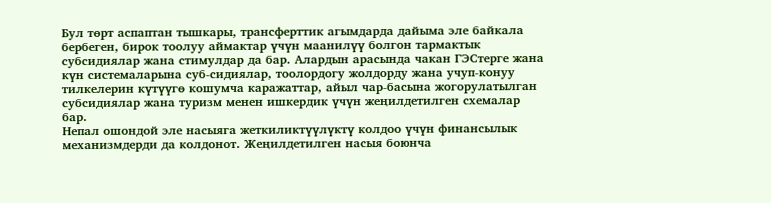Бул төрт аспаптан тышкары, трансферттик агымдарда дайыма эле байкала бербеген, бирок тоолуу аймактар үчүн маанилүү болгон тармактык субсидиялар жана стимулдар да бар. Алардын арасында чакан ГЭСтерге жана күн системаларына суб-сидиялар, тоолордогу жолдорду жана учуп-конуу тилкелерин күтүүгө кошумча каражаттар, айыл чар-басына жогорулатылган субсидиялар жана туризм менен ишкердик үчүн жеңилдетилген схемалар бар.
Непал ошондой эле насыяга жеткиликтүүлүктү колдоо үчүн финансылык механизмдерди да колдонот. Жеңилдетилген насыя боюнча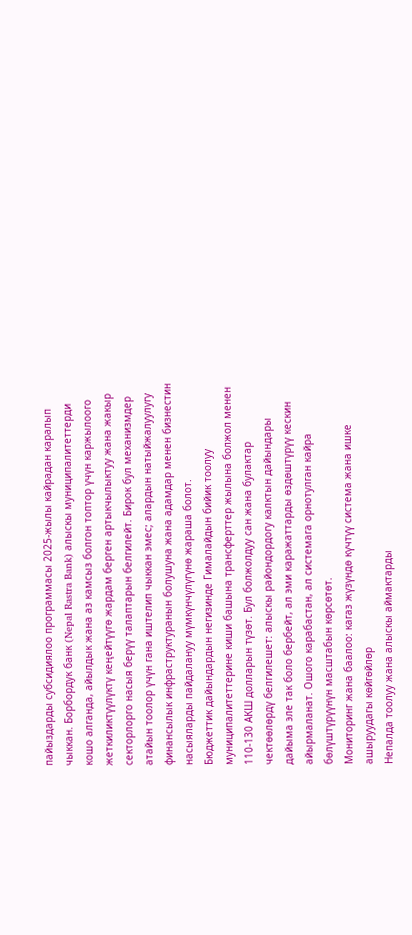пайыздарды субсидиялоо программасы 2025-жылы кайрадан каралып чыккан. Борбордук банк (Nepal Rastra Bank) алыскы муниципалитеттерди кошо алганда, айылдык жана аз камсыз болгон топтор үчүн каржылоого жеткиликтүүлүктү кеңейтүүгө жардам берген артыкчылыктуу жана жакыр секторлорго насыя берүү талаптарын белгилейт. Бирок бул механизмдер атайын тоолор үчүн гана иштелип чыккан эмес; алардын натыйжалуулугу финансылык инфраструктуранын болушуна жана адамдар менен бизнестин насыяларды пайдалануу мүмкүнчүлүгүнө жараша болот.
Бюджеттик дайындардын негизинде Гималайдын бийик тоолуу муниципалитеттерине киши башына трансферттер жылына болжол менен 110-130 АКШ долларын түзөт. Бул болжолдуу сан жана булактар чектөөлөрдү белгилешет: алыскы райондордогу калктын дайындары дайыма эле так боло бербейт, ал эми каражаттарды өздөштүрүү кескин айырмаланат. Ошого карабастан, ал системага орнотулган кайра бөлүштүрүүнүн масштабын көрсөтөт.
Мониторинг жана баалоо: кагаз жүзүндө күчтүү система жана ишке ашыруудагы көйгөйлөр
Непалда тоолуу жана алыскы аймактарды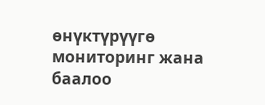өнүктүрүүгө мониторинг жана баалоо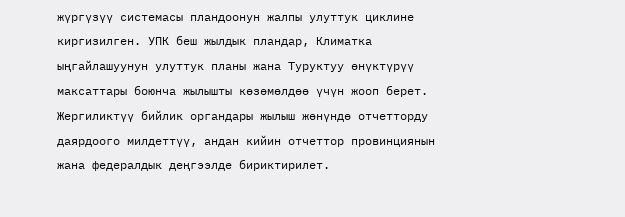жүргүзүү системасы пландоонун жалпы улуттук циклине киргизилген. УПК беш жылдык пландар, Климатка ыңгайлашуунун улуттук планы жана Туруктуу өнүктүрүү максаттары боюнча жылышты көзөмөлдөө үчүн жооп берет. Жергиликтүү бийлик органдары жылыш жөнүндө отчетторду даярдоого милдеттүү, андан кийин отчеттор провинциянын жана федералдык деңгээлде бириктирилет.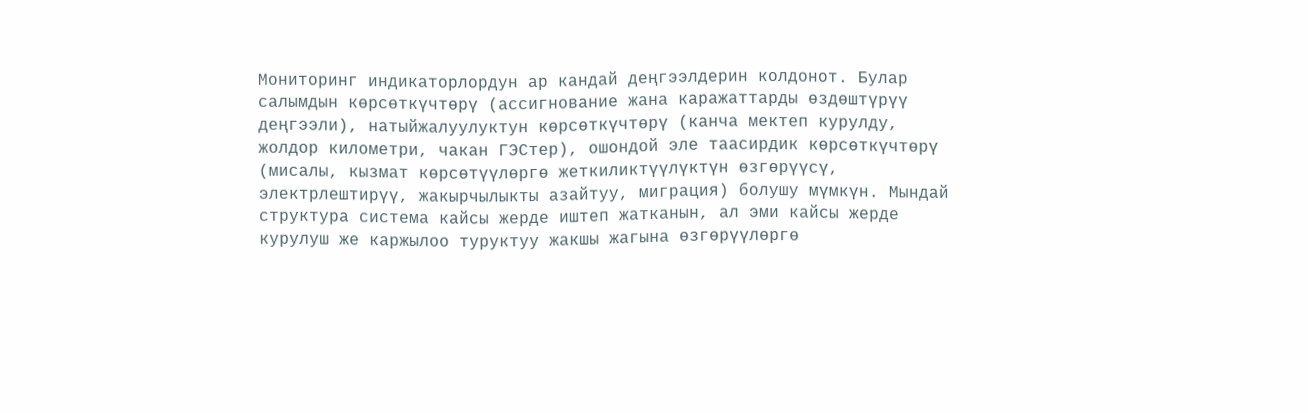Мониторинг индикаторлордун ар кандай деңгээлдерин колдонот. Булар салымдын көрсөткүчтөрү (ассигнование жана каражаттарды өздөштүрүү деңгээли), натыйжалуулуктун көрсөткүчтөрү (канча мектеп курулду, жолдор километри, чакан ГЭСтер), ошондой эле таасирдик көрсөткүчтөрү (мисалы, кызмат көрсөтүүлөргө жеткиликтүүлүктүн өзгөрүүсү, электрлештирүү, жакырчылыкты азайтуу, миграция) болушу мүмкүн. Мындай структура система кайсы жерде иштеп жатканын, ал эми кайсы жерде курулуш же каржылоо туруктуу жакшы жагына өзгөрүүлөргө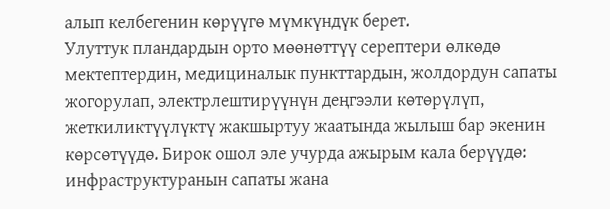алып келбегенин көрүүгө мүмкүндүк берет.
Улуттук пландардын орто мөөнөттүү серептери өлкөдө мектептердин, медициналык пункттардын, жолдордун сапаты жогорулап, электрлештирүүнүн деңгээли көтөрүлүп, жеткиликтүүлүктү жакшыртуу жаатында жылыш бар экенин көрсөтүүдө. Бирок ошол эле учурда ажырым кала берүүдө: инфраструктуранын сапаты жана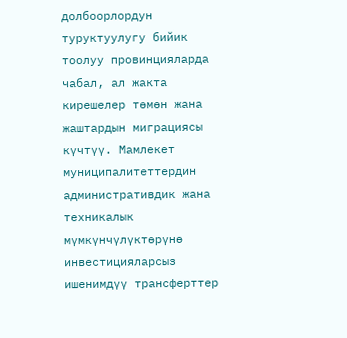долбоорлордун туруктуулугу бийик тоолуу провинцияларда чабал, ал жакта кирешелер төмөн жана жаштардын миграциясы күчтүү. Мамлекет муниципалитеттердин административдик жана техникалык мүмкүнчүлүктөрүнө инвестицияларсыз ишенимдүү трансферттер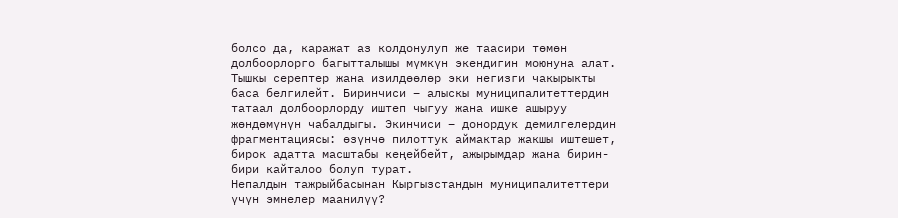болсо да, каражат аз колдонулуп же таасири төмөн долбоорлорго багытталышы мүмкүн экендигин моюнуна алат.
Тышкы серептер жана изилдөөлөр эки негизги чакырыкты баса белгилейт. Биринчиси – алыскы муниципалитеттердин татаал долбоорлорду иштеп чыгуу жана ишке ашыруу жөндөмүнүн чабалдыгы. Экинчиси – донордук демилгелердин фрагментациясы: өзүнчө пилоттук аймактар жакшы иштешет, бирок адатта масштабы кеңейбейт, ажырымдар жана бирин-бири кайталоо болуп турат.
Непалдын тажрыйбасынан Кыргызстандын муниципалитеттери үчүн эмнелер маанилүү?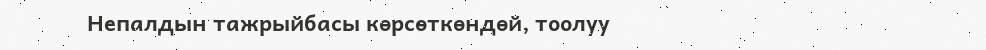Непалдын тажрыйбасы көрсөткөндөй, тоолуу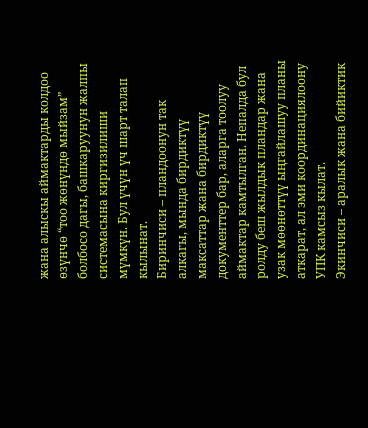жана алыскы аймактарды колдоо өзүнчө “тоо жөнүндө мыйзам” болбосо дагы, башкаруунун жалпы системасына киргизилиши мүмкүн. Бул үчүн үч шарт талап кылынат.
Биринчиси – пландоонун так алкагы, мында бирдиктүү максаттар жана бирдиктүү документтер бар, аларга тоолуу аймактар камтылган. Непалда бул ролду беш жылдык пландар жана узак мөөнөттүү ыңгайлашуу планы аткарат, ал эми координациялоону УПК камсыз кылат.
Экинчиси – аралык жана бийиктик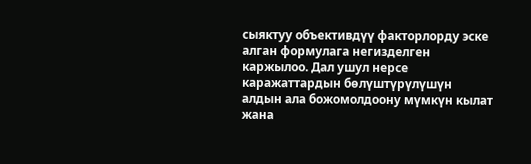сыяктуу объективдүү факторлорду эске алган формулага негизделген каржылоо. Дал ушул нерсе каражаттардын бөлүштүрүлүшүн алдын ала божомолдоону мүмкүн кылат жана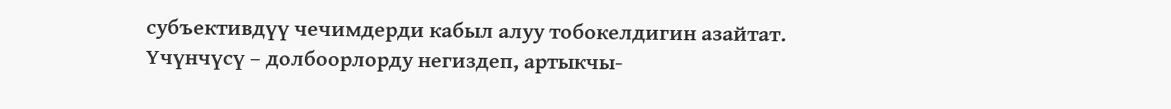субъективдүү чечимдерди кабыл алуу тобокелдигин азайтат.
Үчүнчүсү – долбоорлорду негиздеп, артыкчы-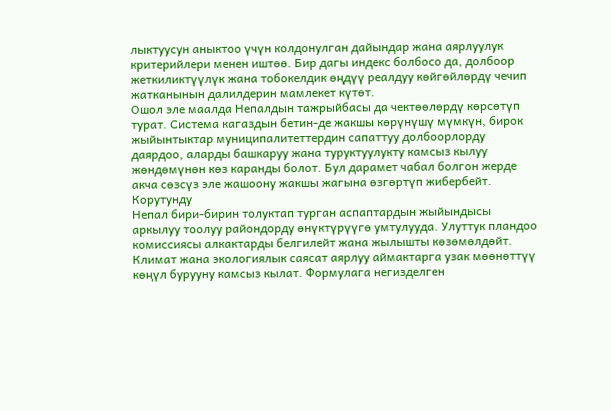лыктуусун аныктоо үчүн колдонулган дайындар жана аярлуулук критерийлери менен иштөө. Бир дагы индекс болбосо да, долбоор жеткиликтүүлүк жана тобокелдик өңдүү реалдуу көйгөйлөрдү чечип жатканынын далилдерин мамлекет күтөт.
Ошол эле маалда Непалдын тажрыйбасы да чектөөлөрдү көрсөтүп турат. Система кагаздын бетин-де жакшы көрүнүшү мүмкүн, бирок жыйынтыктар муниципалитеттердин сапаттуу долбоорлорду даярдоо, аларды башкаруу жана туруктуулукту камсыз кылуу жөндөмүнөн көз каранды болот. Бул дарамет чабал болгон жерде акча сөзсүз эле жашоону жакшы жагына өзгөртүп жибербейт.
Корутунду
Непал бири-бирин толуктап турган аспаптардын жыйындысы аркылуу тоолуу райондорду өнүктүрүүгө умтулууда. Улуттук пландоо комиссиясы алкактарды белгилейт жана жылышты көзөмөлдөйт. Климат жана экологиялык саясат аярлуу аймактарга узак мөөнөттүү көңүл бурууну камсыз кылат. Формулага негизделген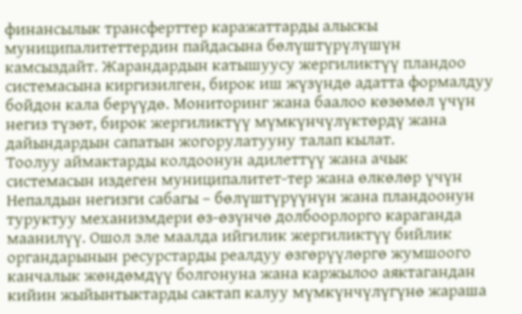финансылык трансферттер каражаттарды алыскы муниципалитеттердин пайдасына бөлүштүрүлүшүн камсыздайт. Жарандардын катышуусу жергиликтүү пландоо системасына киргизилген, бирок иш жүзүндө адатта формалдуу бойдон кала берүүдө. Мониторинг жана баалоо көзөмөл үчүн негиз түзөт, бирок жергиликтүү мүмкүнчүлүктөрдү жана дайындардын сапатын жогорулатууну талап кылат.
Тоолуу аймактарды колдоонун адилеттүү жана ачык системасын издеген муниципалитет-тер жана өлкөлөр үчүн Непалдын негизги сабагы – бөлүштүрүүнүн жана пландоонун туруктуу механизмдери өз-өзүнчө долбоорлорго караганда маанилүү. Ошол эле маалда ийгилик жергиликтүү бийлик органдарынын ресурстарды реалдуу өзгөрүүлөргө жумшоого канчалык жөндөмдүү болгонуна жана каржылоо аяктагандан кийин жыйынтыктарды сактап калуу мүмкүнчүлүгүнө жараша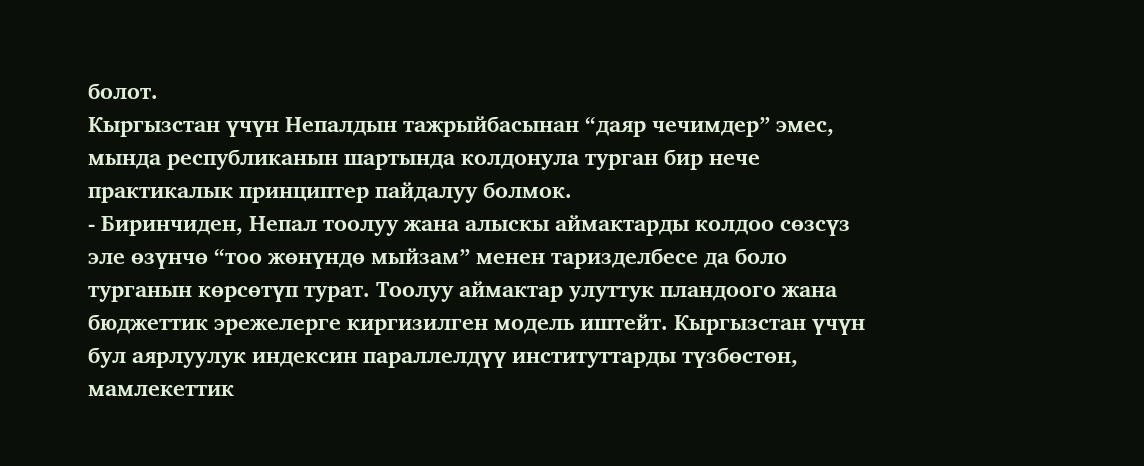болот.
Кыргызстан үчүн Непалдын тажрыйбасынан “даяр чечимдер” эмес, мында республиканын шартында колдонула турган бир нече практикалык принциптер пайдалуу болмок.
- Биринчиден, Непал тоолуу жана алыскы аймактарды колдоо сөзсүз эле өзүнчө “тоо жөнүндө мыйзам” менен таризделбесе да боло турганын көрсөтүп турат. Тоолуу аймактар улуттук пландоого жана бюджеттик эрежелерге киргизилген модель иштейт. Кыргызстан үчүн бул аярлуулук индексин параллелдүү институттарды түзбөстөн, мамлекеттик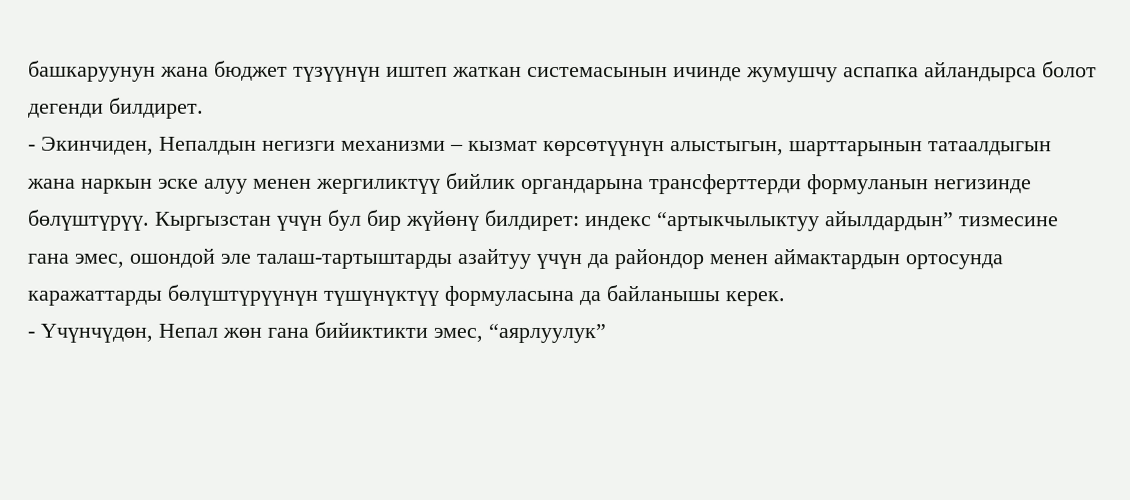башкаруунун жана бюджет түзүүнүн иштеп жаткан системасынын ичинде жумушчу аспапка айландырса болот дегенди билдирет.
- Экинчиден, Непалдын негизги механизми – кызмат көрсөтүүнүн алыстыгын, шарттарынын татаалдыгын жана наркын эске алуу менен жергиликтүү бийлик органдарына трансферттерди формуланын негизинде бөлүштүрүү. Кыргызстан үчүн бул бир жүйөнү билдирет: индекс “артыкчылыктуу айылдардын” тизмесине гана эмес, ошондой эле талаш-тартыштарды азайтуу үчүн да райондор менен аймактардын ортосунда каражаттарды бөлүштүрүүнүн түшүнүктүү формуласына да байланышы керек.
- Үчүнчүдөн, Непал жөн гана бийиктикти эмес, “аярлуулук”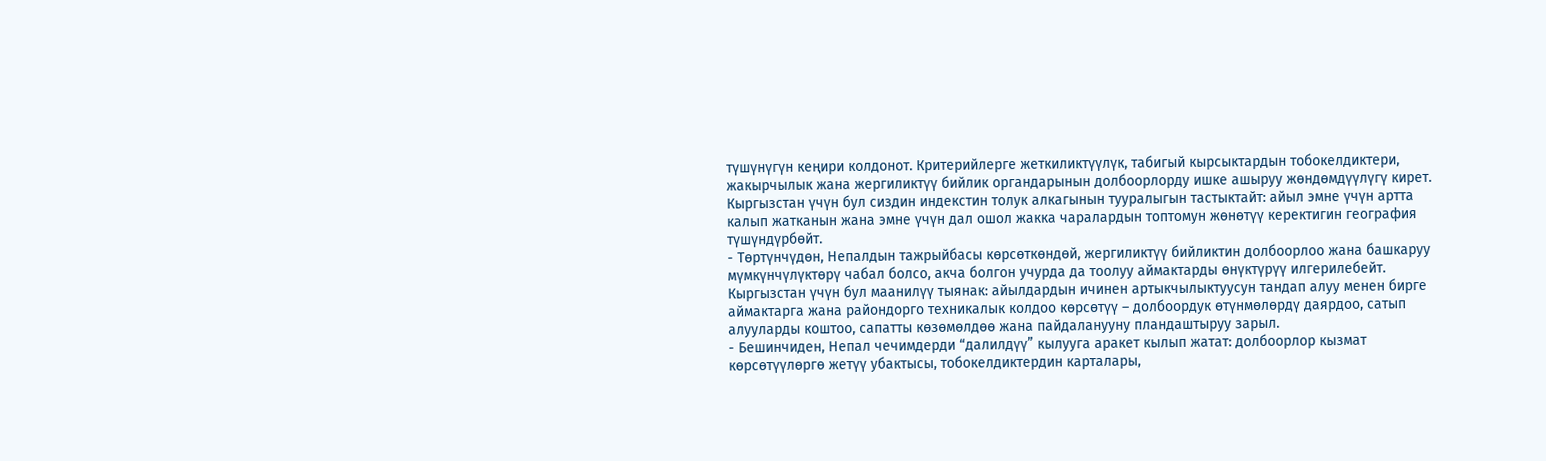түшүнүгүн кеңири колдонот. Критерийлерге жеткиликтүүлүк, табигый кырсыктардын тобокелдиктери, жакырчылык жана жергиликтүү бийлик органдарынын долбоорлорду ишке ашыруу жөндөмдүүлүгү кирет. Кыргызстан үчүн бул сиздин индекстин толук алкагынын тууралыгын тастыктайт: айыл эмне үчүн артта калып жатканын жана эмне үчүн дал ошол жакка чаралардын топтомун жөнөтүү керектигин география түшүндүрбөйт.
- Төртүнчүдөн, Непалдын тажрыйбасы көрсөткөндөй, жергиликтүү бийликтин долбоорлоо жана башкаруу мүмкүнчүлүктөрү чабал болсо, акча болгон учурда да тоолуу аймактарды өнүктүрүү илгерилебейт. Кыргызстан үчүн бул маанилүү тыянак: айылдардын ичинен артыкчылыктуусун тандап алуу менен бирге аймактарга жана райондорго техникалык колдоо көрсөтүү – долбоордук өтүнмөлөрдү даярдоо, сатып алууларды коштоо, сапатты көзөмөлдөө жана пайдаланууну пландаштыруу зарыл.
- Бешинчиден, Непал чечимдерди “далилдүү” кылууга аракет кылып жатат: долбоорлор кызмат көрсөтүүлөргө жетүү убактысы, тобокелдиктердин карталары,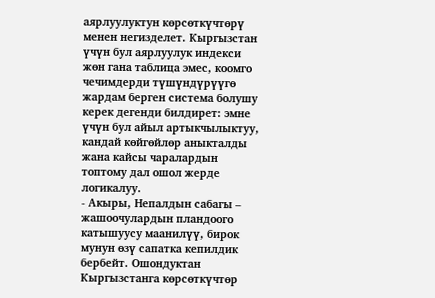аярлуулуктун көрсөткүчтөрү менен негизделет. Кыргызстан үчүн бул аярлуулук индекси жөн гана таблица эмес, коомго чечимдерди түшүндүрүүгө жардам берген система болушу керек дегенди билдирет: эмне үчүн бул айыл артыкчылыктуу, кандай көйгөйлөр аныкталды жана кайсы чаралардын топтому дал ошол жерде логикалуу.
- Акыры, Непалдын сабагы – жашоочулардын пландоого катышуусу маанилүү, бирок мунун өзү сапатка кепилдик бербейт. Ошондуктан Кыргызстанга көрсөткүчтөр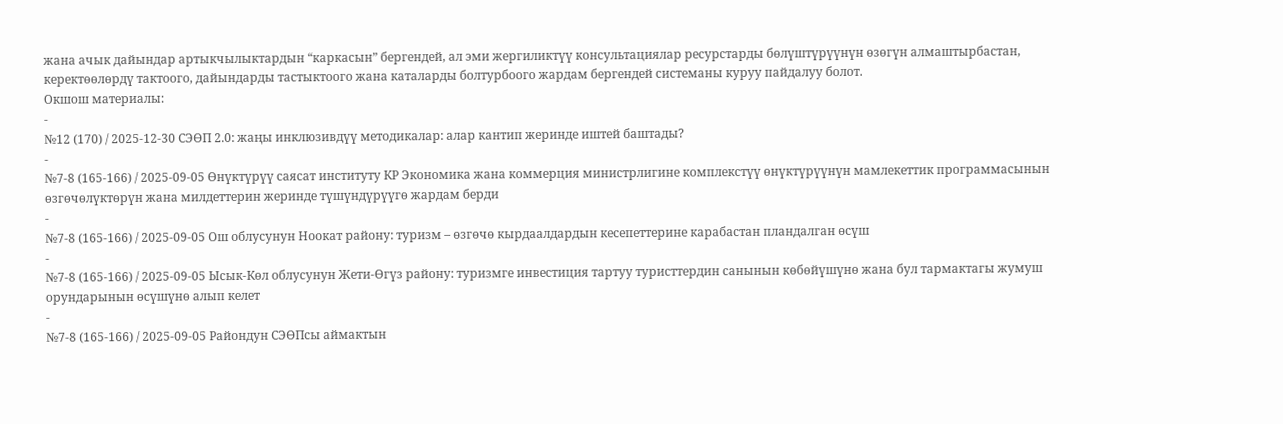жана ачык дайындар артыкчылыктардын “каркасын” бергендей, ал эми жергиликтүү консультациялар ресурстарды бөлүштүрүүнүн өзөгүн алмаштырбастан, керектөөлөрдү тактоого, дайындарды тастыктоого жана каталарды болтурбоого жардам бергендей системаны куруу пайдалуу болот.
Окшош материалы:
-
№12 (170) / 2025-12-30 СЭӨП 2.0: жаңы инклюзивдүү методикалар: алар кантип жеринде иштей баштады?
-
№7-8 (165-166) / 2025-09-05 Өнүктүрүү саясат институту КР Экономика жана коммерция министрлигине комплекстүү өнүктүрүүнүн мамлекеттик программасынын өзгөчөлүктөрүн жана милдеттерин жеринде түшүндүрүүгө жардам берди
-
№7-8 (165-166) / 2025-09-05 Ош облусунун Ноокат району: туризм – өзгөчө кырдаалдардын кесепеттерине карабастан пландалган өсүш
-
№7-8 (165-166) / 2025-09-05 Ысык-Көл облусунун Жети-Өгүз району: туризмге инвестиция тартуу туристтердин санынын көбөйүшүнө жана бул тармактагы жумуш орундарынын өсүшүнө алып келет
-
№7-8 (165-166) / 2025-09-05 Райондун СЭӨПсы аймактын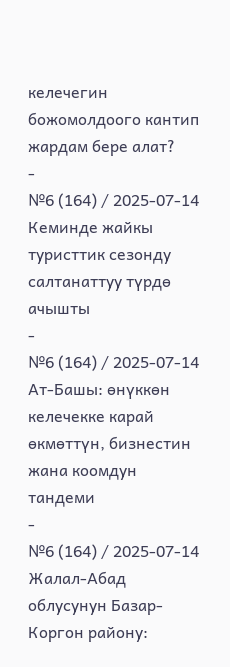келечегин божомолдоого кантип жардам бере алат?
-
№6 (164) / 2025-07-14 Кеминде жайкы туристтик сезонду салтанаттуу түрдө ачышты
-
№6 (164) / 2025-07-14 Ат-Башы: өнүккөн келечекке карай өкмөттүн, бизнестин жана коомдун тандеми
-
№6 (164) / 2025-07-14 Жалал-Абад облусунун Базар-Коргон району: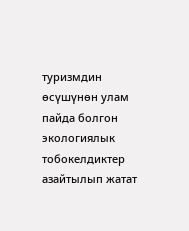туризмдин өсүшүнөн улам пайда болгон экологиялык тобокелдиктер азайтылып жатат